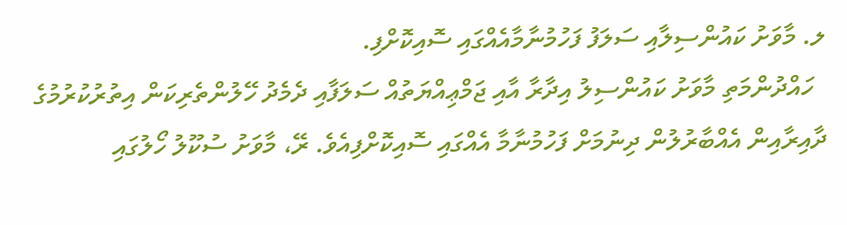ލ. މާވަށު ކައުންސިލާއި ސަލަފު ފަހުމުނާމާއެއްގައި ސޮއިކޮށްފި.
  ހައްދުންމަތި މާވަށު ކައުންސިލު އިދާރާ އާއި ޖަމްޢިއްޔަތުއް ސަލަފާއި ދެމެދު ހޭލުންތެރިކަން އިތުރުކުރުމުގެ ދާއިރާއިން އެއްބާރުލުން ދިނުމަށް ފަހުމުނާމާ އެއްގައި ސޮއިކޮށްފިއެވެ. ރޭ، މާވަށު ސުކޫލު ހޯލުގައި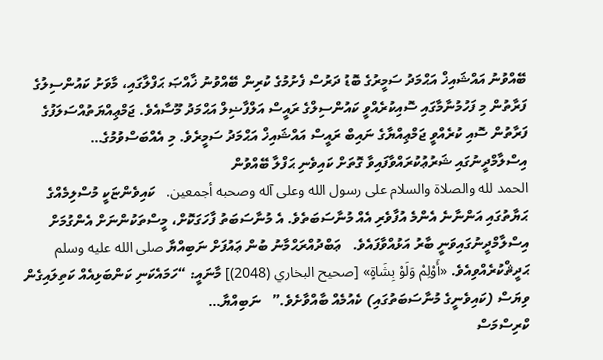ބޭއްވުނު އައްޝައިޚް އަޙްމަދު ސަމީރުގެ ބޮޑު ދަރުސް ފެށުމުގެ ކުރިން ބޭއްވުނު ޚާއްޞަ ޙަފްލާގައި، މާވަށު ކައުންސިލުގެ ފަރާތުން މި ފަހުމުނާމާގައި ސޮއިކުރެއްވީ ކައުންސިލްގެ ރައީސް އަލްފާޟިލް އަޙްމަދު މޫސާއެވެ. ޖަމްޢިއްޔަތުއްސަލަފުގެ ފަރާތުން ސޮއި ކުރެއްވީ ޖަމްޢިއްޔާގެ ނައިބް ރައީސް އައްޝައިޚް އަޙްމަދު ސަމީރެވެ. މި އެއްބަސްވުމުގެ…
އިސްލާމްދީނުގައި ޝަރުޢުކުރައްވާފައިވާ ގޮތަށް ކައިވެނި ޙަފްލާ ބޭއްވުން
الحمد لله والصلاة والسلام على رسول الله وعلى آله وصحبه أجمعين.   ކައިވެންޏަކީ މުސްލިމެއްގެ ޙަޔާތުގައި އަންނާނެ އެންމެ އުފާވެރި އެއް މުނާސަބަތެވެ. އެ މުނާސަބަތު ފާހަގަކޮށް، މީސްތަކުންނަށް އެންގުމަށް އިސްލާމްދީނުގައިވަނީ ބާރު އަޅުއްވާފައެވެ.   ޢަބްދުއްރަޙްމާނު ބުން ޢައުފަށް ނަބިއްޔާ صلى الله عليه وسلم ޙަދީޘްކުރެއްވިއެވެ. «أَوْلِمْ وَلَوْ بِشَاةٍ» [صحيح البخاري (2048)] މާނައީ: “ހަމައެކަނި ކަންބަޅިއެއް ކަތިލައިގެން ވިޔަސް (ކައިވެނީގެ މުނާސަބަތުގައި) ކެއުމެއް ބާއްވާށެވެ.”   ނަބިއްޔާ…
ކްރިސްމަސް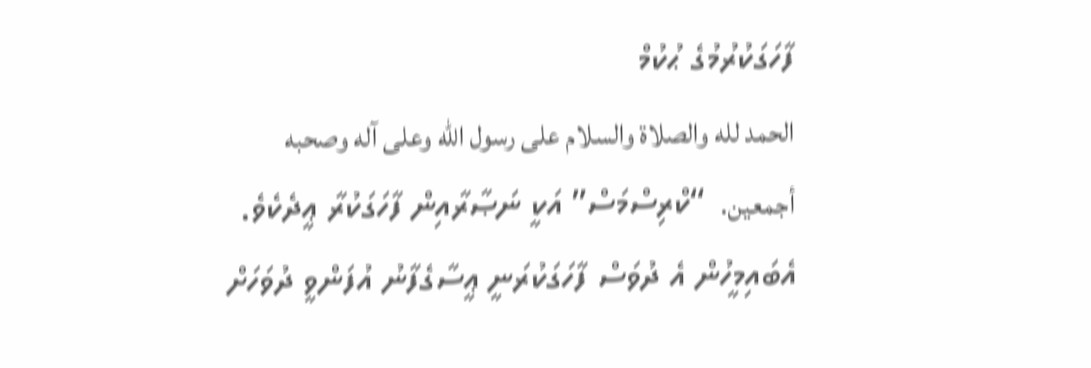ފާހަގަކުރުމުގެ ޙުކުމް
الحمد لله والصلاة والسلام على رسول الله وعلى آله وصحبه أجمعين.   “ކްރިސްމަސް” އަކީ ނަޞާރާއިން ފާހަގަކުރާ ޢީދެކެވެ. އެބައިމީހުން އެ ދުވަސް ފާހަގަކުރަނީ ޢީސާގެފާނު އުފަންވީ ދުވަހަށް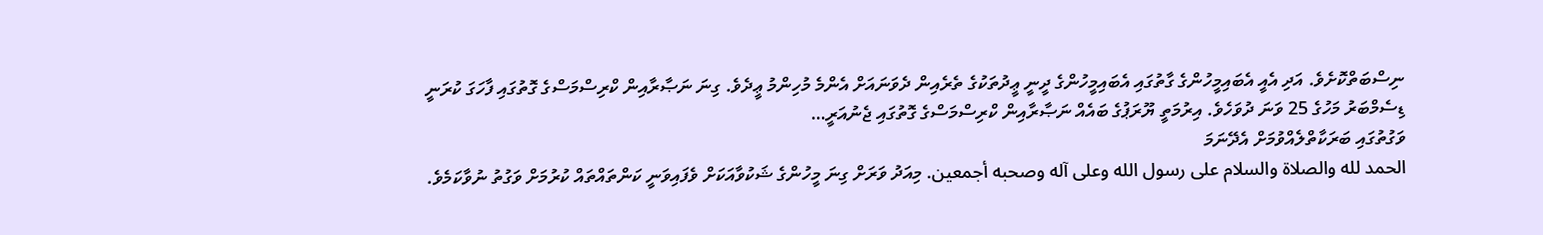ނިސްބަތްކޮށެވެ. އަދި އެއީ އެބައިމީހުންގެ ގާތުގައި އެބައިމީހުންގެ ދީނީ ޢީދުތަކުގެ ތެރެއިން ދެވަނައަށް އެންމެ މުހިންމު ޢީދެވެ. ގިނަ ނަޞާރާއިން ކްރިސްމަސްގެ ގޮތުގައި ފާހަގަ ކުރަނީ ޑިސެމްބަރު މަހުގެ 25 ވަނަ ދުވަހެވެ. އިރުމަތީ ޔޫރަޕުގެ ބައެއް ނަޞާރާއިން ކްރިސްމަސްގެ ގޮތުގައި ޖެނުއަރީ…
ވަގުތުގައި ބަރަކާތްލެއްވުމަށް އެދޭނަމަ
الحمد لله والصلاة والسلام على رسول الله وعلى آله وصحبه أجمعين. މިއަދު ވަރަށް ގިނަ މީހުންގެ ޝަކުވާއަކަށް ވެފައިވަނީ ކަންތައްތައް ކުރުމަށް ވަގުތު ނުވާކަމެވެ.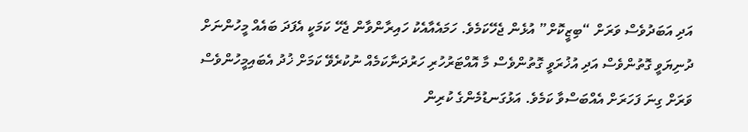އަދި އަބަދުވެސް ވަރަށް “ބިޒީކޮށް” އުޅެން ޖެހޭކަމެވެ. ހަމައެއާއެކު ހައިރާންވާން ޖެހޭ ކަމަކީ އެފަދަ ބައެއް މީހުންނަށް ދުނިޔަވީ ގޮތުންވެސް އަދި އުޚުރަވީ ގޮތުންވެސް މާ އޮއްޓަރުހުރި ހަރުދަނާކަމެއް ނުކުރެވޭ ކަމަށް ޚުދު އެބައިމީހުންވެސް ވަރަށް ގިނަ ފަހަރަށް އެއްބަސްވާ ކަމެވެ. އަޅުގަނޑުމެންގެ ކުރިން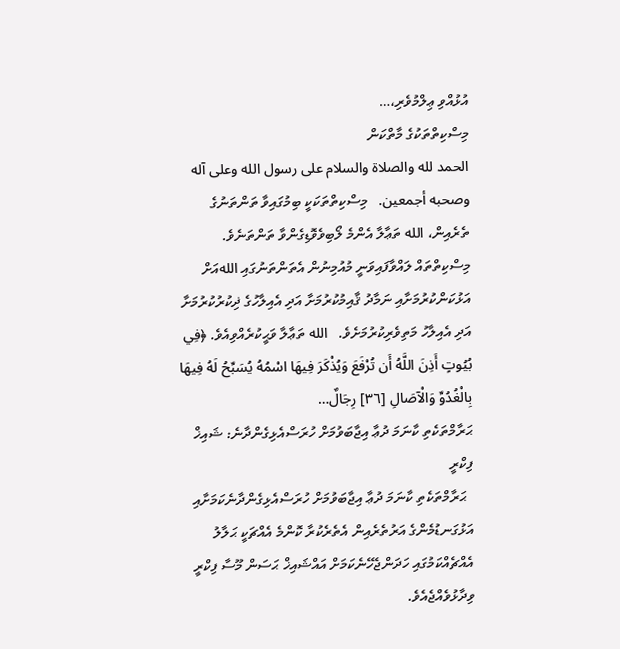އުޅުއްވި ޢިލްމުވެރި،…
މިސްކިތްތަކުގެ މާތްކަން
الحمد لله والصلاة والسلام على رسول الله وعلى آله وصحبه أجمعين.   މިސްކިތްތަކަކީ ބިމުގައިވާ ތަންތަނުގެ ތެރެއިން، الله ތަޢާލާ އެންމެ ލޯބިވެވޮޑިގެންވާ ތަންތަނެވެ. މިސްކިތްތައް ލައްވާފައިވަނީ މުއުމިނުން އެތަންތަނުގައި اللهއަށް އަޅުކަންކުރުމަށާއި ނަމާދު ޤާއިމުކުރުމަށާ އަދި އެއިލާހުގެ ޛިކުރުކުރުމަށާ އަދި އެއިލާހު މަތިވެރިކުރުމަށެވެ.   الله ތަޢާލާ ވަޙީކުރެއްވިއެވެ. ﴿فِي بُيُوتٍ أَذِنَ اللَّهُ أَن تُرْفَعَ وَيُذْكَرَ فِيهَا اسْمُهُ يُسَبِّحُ لَهُ فِيهَا بِالْغُدُوِّ وَالْآصَالِ [٣٦] رِجَالٌ…
ޙަރާމްތަކެތި ކާނަމަ ދުޢާ އިޖާބަވުމަށް ހުރަސްއެޅިގެންދާނެ: ޝައިޚް ފިކްރީ
  ޙަރާމްތަކެތި ކާނަމަ ދުޢާ އިޖާބަވުމަށް ހުރަސްއެޅިގެންދާނެކަމަށާއި އަޅުގަނޑުމެންގެ އަރުތެރެއިން އެތެރެކުރާ ކޮންމެ އެއްޗަކީ ޙަލާލު އެއްޗެއްކަމުގައި ހަދަންޖެހޭނެކަމަށް އައްޝައިޚް ޙަސަން މޫސާ ފިކްރީ ވިދާޅުވެއްޖެއެވެ.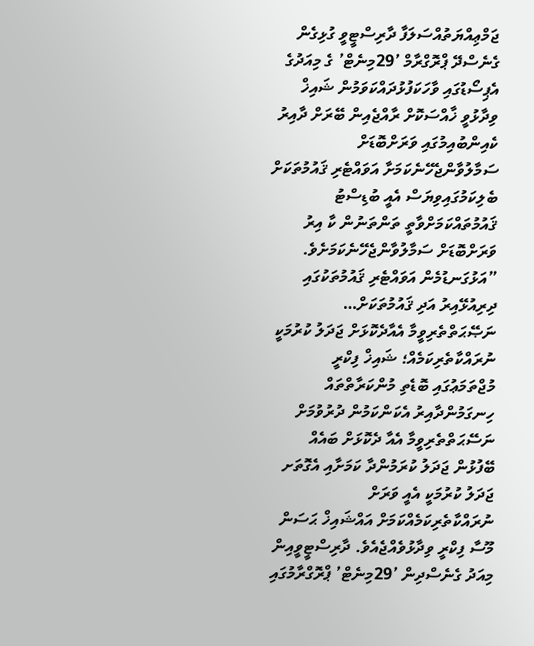ޖަމްޢިއްޔަތުއްސަލަފާ ދާރިސްޓީވީ ގުޅިގެން ގެނެސްދޭ ޕްރޮގްރާމް ’29މިނެޓް’ ގެ މިއަދުގެ އެޕިސޯޑުގައި ވާހަކަފުޅުދައްކަވަމުން ޝައިޚް ވިދާޅުވީ ޚާއްސަކޮށް ރާއްޖެއިން ބޭރަށް ދާއިރު ކެއިންބުއިމުގައި ވަރަށްބޮޑަށް ސަމާލުވާންޖެހޭނެކަމަށާ އަވައްޓެރި ޤައުމުތަކަށް ބެލިކަމުގައިވިޔަސް އެއީ ބުޑިސްޓު ޤައުމުތައްކަމަށްވާތީ ތަންތަނުން ކާ އިރު ވަރަށްބޮޑަށް ސަމާލުވާންޖެހޭނެކަމަށެވެ. ”އަޅުގަނޑުމެން އަވައްޓެރި ޤައުމުތަކުގައި ދިރިއުޅޭއިރު އަދި ޤައުމުތަކަށް…
ނަޞޭޙަތްތެރިވީމާ އެއާދެކޮޅަށް ޖަދަލު ކުރުމަކީ ނުރައްކާތެރިކަމެއް؛ ޝައިޚް ފިކްރީ
މުޖްތަމަޢުގައި ބޮޑެތި މުންކަރާތްތައް ހިނގަމުންދާއިރު އެކަންކަމުން ދުރުވުމަށް ނަސޭޙަތްތެރިވީމާ އެއާ ދެކޮޅަށް ބައެއް ބޭފުޅުން ޖަދަލު ކުރަމުންދާ ކަމަށާއި އެގޮތަށ ޖަދަލު ކުރުމަކީ އެއީ ވަރަށް ނުރައްކާތެރިކަމެއްކަމަށް އައްޝައިޚް ޙަސަން މޫސާ ފިކްރީ ވިދާޅުވެއްޖެއެވެ. ދާރިސްޓީވީއިން މިއަދު ގެނެސްދިން ’29މިނެޓް’ ޕްރޮގްރާމުގައި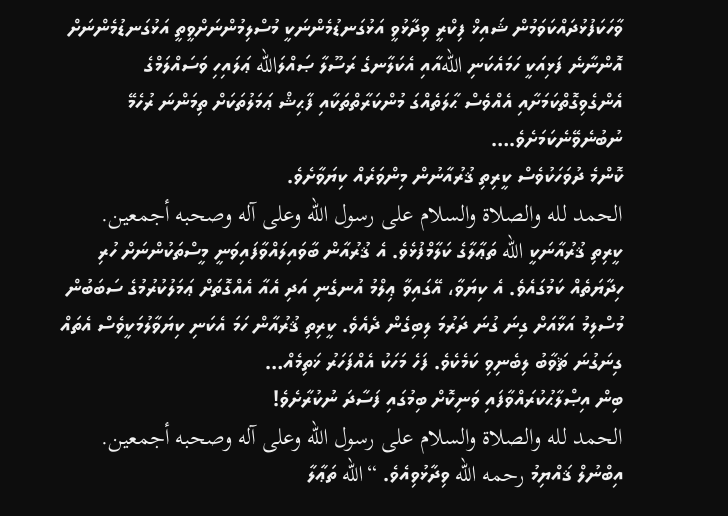ވާހަކަފުޅުދައްކަވަމުން ޝައިޚް ފިކްރީ ވިދާޅުވީ އަޅުގަނޑުމެންނަކީ މުސްލިމުންނަށްވީތީ އަޅުގަނޑުމެންނަށް އޮންނާނެ ފަޅިއަކީ ހަމައެކަނި اللهއާއި އެކަލާނގެ ރަސޫލާ ޞައްލަالله ޢަލައިހި ވަސައްލަމްގެ އެންގެވިގޮތްކަމަށާއި އެއްވެސް ޙާލަތެއްގަ މުންކަރާތްތަކާއި ފާޙިޝް ޢަމަލުތަކަށް ތިމަންނަ ރުހެމޭ ނުބުނެވޭނެކަމަށެވެ.…
ކޮންމެ ދުވަހަކުވެސް ކީރިތި ޤުރުއާނުން މިންވަރެއް ކިޔަވާށެވެ.
الحمد لله والصلاة والسلام على رسول الله وعلى آله وصحبه أجمعين.   ކީރިތި ޤުރުއާނަކީ الله ތަޢާލާގެ ކަލާމްފުޅެވެ. އެ ޤުރުއާން ބާވައިލައްވާފައިވަނީ މީސްތަކުންނަށް ހުރި ހިދާޔަތެއް ކަމުގައެވެ. އެ ކިޔަވާ، އޭގައިވާ ޢިލްމު އުނގެނި އަދި އެއާ އެއްގޮތަށް ޢަމަލުކުރުމުގެ ސަބަބުން މުސްލިމު އަޅާއަށް ގިނަ ގުނަ ދަރުމަ ލިބިގެން ދެއެވެ. ކީރިތި ޤުރުއާން ހަމަ އެކަނި ކިޔަވާލުމަކީވެސް އެތައް ގިނަގުނަ ޘަވާބު ލިބެނިވި ކަމެކެވެ. ފަހެ މަހަކު އެއްފަހަރު ޚަތިމެއް…
ބިން އިޞްލާޙުކުރައްވާފައި ވަނިކޮށް ބިމުގައި ފަސާދަ ނުކުރާށެވެ!
الحمد لله والصلاة والسلام على رسول الله وعلى آله وصحبه أجمعين.   އިބްނުލް ޤައްޔިމު رحمه الله ވިދާޅުވިއެވެ. “الله ތަޢާލާ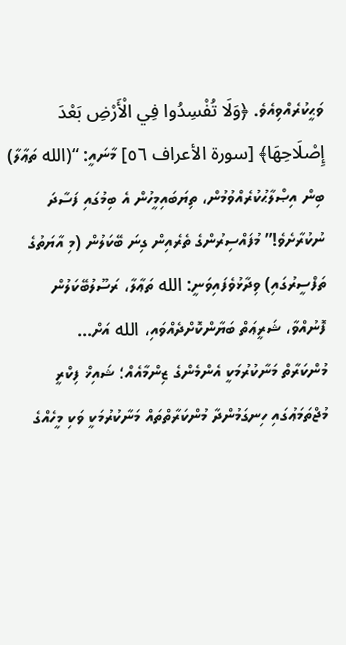ވަޙީކުރެއްވިއެވެ. ﴿وَلَا تُفْسِدُوا فِي الْأَرْضِ بَعْدَ إِصْلَاحِهَا﴾ [سورة الأعراف ٥٦] މާނައީ: “(الله ތަޢާލާ) ބިން އިޞްލާޙުކުރެއްވުމުން، ތިޔަބައިމީހުން އެ ބިމުގައި ފަސާދަ ނުކުރާށެވެ!” މުފައްސިރުންގެ ތެރެއިން ގިނަ ބޭކަލުން (މި އާޔަތުގެ ތަފްސީރުގައި) ވިދާޅުވެފައިވަނީ: الله ތަޢާލާ، ރަސޫލުބޭކަލުން ފޮނުއްވާ، ޝަރީޢަތް ބަޔާންކޮށްދެއްވައި، الله އަށް…
މުންކަރާތް މަނާކުރުމަކީ އެންމެންގެ ޒިންމާއެއް؛ ޝައިޚް ފިކްރީ
މުޖްތަމަޢުގައި ހިނގަމުންދާ މުންކަރާތްތައް މަނާކުރުމަކީ ވަކި މީހެއްގެ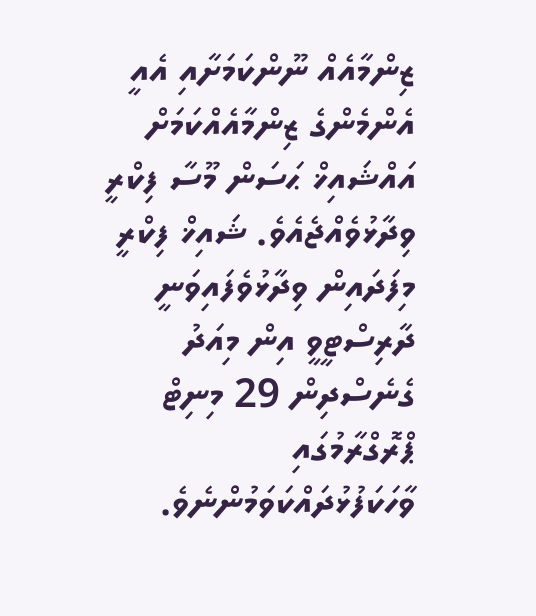ޒިންމާއެއް ނޫންކަމަށާއި އެއީ އެންމެންގެ ޒިންމާއެއްކަމަށް އައްޝައިޚް ޙަސަން މޫސާ ފިކްރީ ވިދާޅުވެއްޖެއެވެ. ޝައިޚް ފިކްރީ މިފަދައިން ވިދާޅުވެފައިވަނީ ދާރިސްޓީވީ އިން މިއަދު ގެނެސްދިން 29 މިނިޓް ޕްރޮގްރާމުގައި ވާހަކަފުޅުދައްކަވަމުންނެވެ.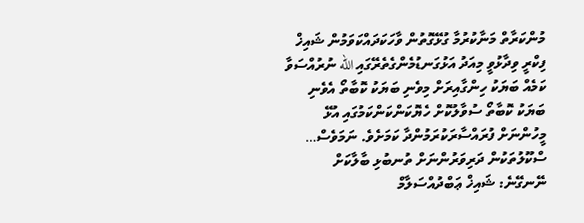މުންކަރާތް މަނާކުރުމާ ގުޅޭގޮތުން ވާހަކަދައްކަވަމުން ޝައިޚް ފިކްރީ ވިދާޅުވީ މިއަދު އަޅުގަނޑުމެންގެތެރޭގައި الله ނުރުއްސަވާ ކަމެއް ބަޔަކު ހިންގާއިރަށް މިވެނި ބަޔަކު ކޮބާތޯ އެވެނި ބަޔަކު ކޮބާތޯ ސުވާލުކޮށް ހެޔޮކަންކަންކަމުގައި އުޅޭ މީހުންނަށް ފުރައްސާރަކުރަމުންދާ ކަމަށެވެ. ނަމަވެސް…
ސްކޫލުތަކުން ދަރިވަރުންނަށް ތުނބުޅި ބާލާކަށް ނޭނގޭނެ: ޝައިޚް ޢަބްދުއްސަލާމް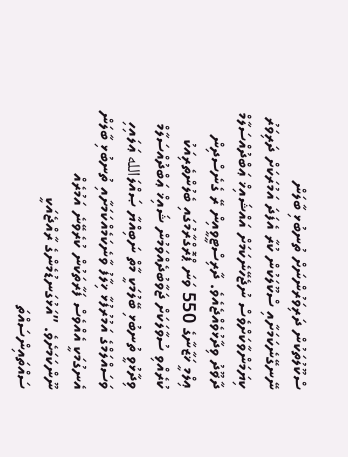ސްކޫލުތަކުން ދަރިވަރުންނަށް ތުނބުޅި ބާލަން ނޭނގޭނެކަމަށާއި ސްކޫލަކުން ކުރާ އެފަދަ އަމުރަކަށް ދަރިވަރު ކިޔަމަންވާކަށްވެސް ނުޖެހޭނެކަމަށް އައްޝައިޚް ޢަބްދުއްސަލާމް ދާޥޫދު ވިދާޅުވެއްޖެއެވެ. ދާރިސްޓީވީއިން ރޭ ގެނެސްދިން ޢިލްމީ ޚަޒާނާގެ 550 ވަނަ ޕްރޮގްރާމުގައި ބެލުންތެރިއަކު ކުރެއްވި ސުވާލަކަށް ޖަވާބުދެއްވަމުން ޝައިޚް ޢަބްދުއްސަލާމް ވިދާޅުވީ ތުނބުޅި ބޭލުމަކީ މާތް ނަބިއްޔާ ޞައްލަالله ޢަލައިހި ވަސައްލަމްގެ އަމުރުފުޅާ ޚިލާފު ވާނެކަމެއްކަމަށާއި ތުނބުޅި ބާލަން އެނގުމަކީ އެއްވެސް ފަރާތަކުން ކުރެވޭނެ އަމުރެއް ނޫންކަމަށެވެ. ”އަޅުގަނޑުމެންގެ ރާއްޖެއަކީ ސައްތައިންސައްތަ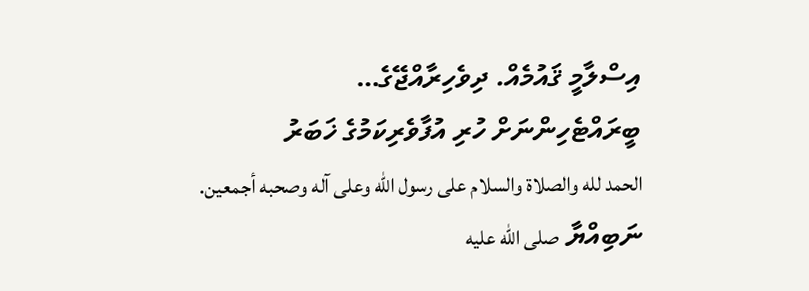އިސްލާމީ ޤައުމެއް. ދިވެހިރާއްޖޭގެ…
ބީރައްޓެހިންނަށް ހުރި އުފާވެރިކަމުގެ ޚަބަރު
الحمد لله والصلاة والسلام على رسول الله وعلى آله وصحبه أجمعين.   ނަބިއްޔާ صلى الله عليه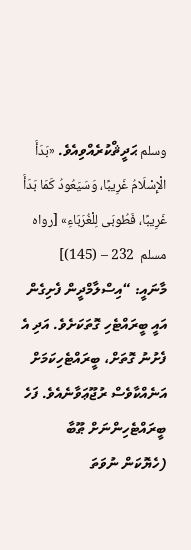وسلم ޙަދީޘްކުރެއްވިއެވެ. «بَدَأَ الْإِسْلَامُ غَرِيبًا، وَسَيَعُودُ كَمَا بَدَأَ غَرِيبًا، فَطُوبَى لِلْغُرَبَاءِ» [رواه مسلم  232 – (145)] މާނައީ: “އިސްލާމްދީން ފެށިގެން އައީ ބީރައްޓެހި ގޮތަކަށެވެ. އަދި އެ ފެށުނު ގޮތަށް، ބީރައްޓެހިކަމަށް އަނެއްކާވެސް ރުޖޫޢަވާނެއެވެ. ފަހެ ބީރައްޓެހިންނަށް ޠޫބާ (ހެޔޮކަން ނުވަތަ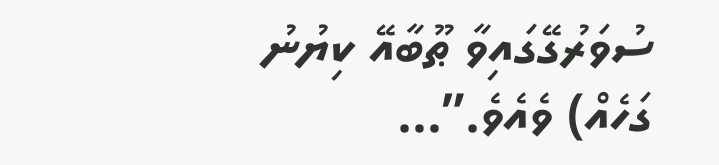ސުވަރުގޭގައިވާ ޠޫބާއޭ ކިޔުނު ގަހެއް) ވެއެވެ.”…